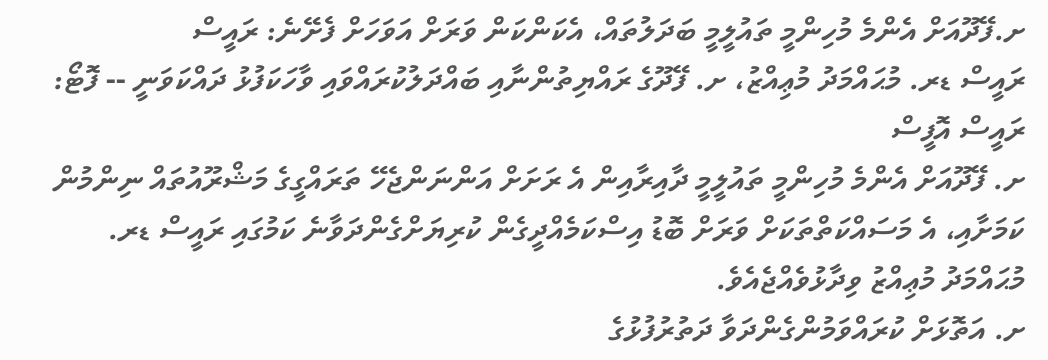ށ.ފޭދޫއަށް އެންމެ މުހިންމީ ތައުލީމީ ބަދަލުތައް، އެކަންކަން ވަރަށް އަވަހަށް ފެށޭނެ: ރައީސް
ރައީސް ޑރ. މުޙައްމަދު މުޢިއްޒު، ށ. ފޭދޫގެ ރައްޔިތުންނާއި ބައްދަލުކުރައްވައި ވާހަކަފުޅު ދައްކަވަނީ -- ފޮޓޯ: ރައީސް އޮފީސް
ށ. ފޭދޫއަށް އެންމެ މުހިންމީ ތައުލީމީ ދާއިރާއިން އެ ރަށަށް އަންނަންޖެހޭ ތަރައްގީގެ މަޝްރޫއުތައް ނިންމުން ކަމަށާއި، އެ މަސައްކަތްތަކަށް ވަރަށް ބޮޑު އިސްކަމެއްދީގެން ކުރިޔަށްގެންދަވާނެ ކަމުގައި ރައީސް ޑރ. މުޙައްމަދު މުޢިއްޒު ވިދާޅުވެއްޖެއެވެ.
ށ. އަތޮޅަށް ކުރައްވަމުންގެންދަވާ ދަތުރުފުޅުގެ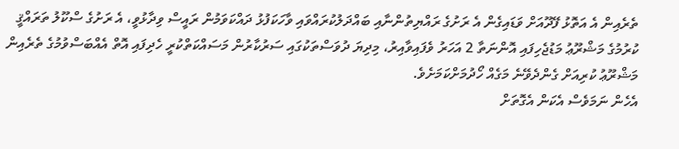ތެރެއިން އެ އަތޮޅު ފޭދޫއަށް ވަޑައިގެން އެ ރަށުގެ ރައްޔިތުންނާއި ބައްދަލުކުރައްވައި ވާހަކަފުޅު ދައްކަވަމުން ރައީސް ވިދާޅުވީ، އެ ރަށުގެ ސްކޫލު ތަރައްޤީ ކުރުމުގެ މަޝްރޫޢު މަޑުޖެހިފައި އޮންނަތާ 2 އަހަރު ވެފައިވާއިރު، މިދިޔަ ދުވަސްތަކުގައި ސަރުކާރުން މަސައްކަތްކުރީ ހެދިފައި އޮތް އެއްބަސްވުމުގެ ތެރެއިން މަޝްރޫޢު ކުރިއަށް ގެންދެވޭނެ މަގެއް ހޯދުމަށްކަމަށެވެ.
އެހެން ނަމަވެސް އެކަން އެގޮތަށް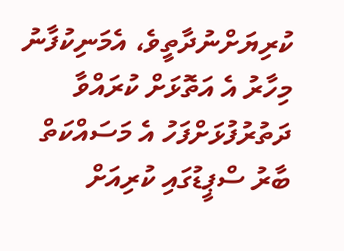ކުރިޔަށްނުދާތީވެ، އެމަނިކުފާނު މިހާރު އެ އަތޮޅަށް ކުރައްވާ ދަތުރުފުޅަށްފަހު އެ މަސައްކަތް ބާރު ސްޕީޑުގައި ކުރިއަށް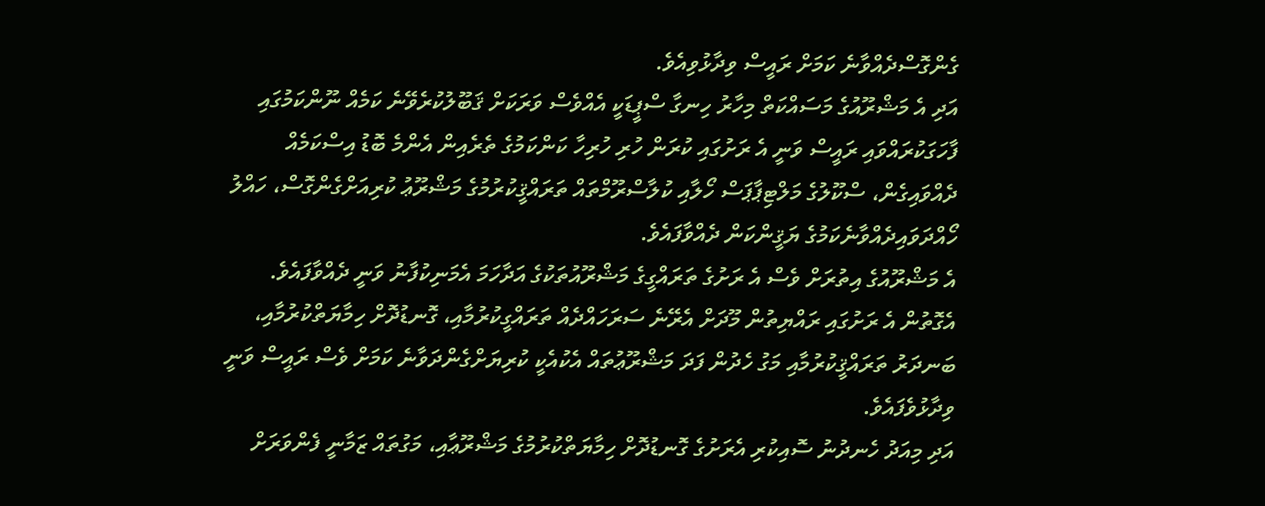ގެންގޮސްދެއްވާނެ ކަމަށް ރައީސް ވިދާޅުވިއެވެ.
އަދި އެ މަޝްރޫއުގެ މަސައްކަތް މިހާރު ހިނގާ ސްޕީޑަކީ އެއްވެސް ވަރަކަށް ޤަބޫލުކުރެވޭނެ ކަމެއް ނޫންކަމުގައި ފާހަގަކުރައްވައި ރައީސް ވަނީ އެ ރަށުގައި ކުރަން ހުރި ހުރިހާ ކަންކަމުގެ ތެރެއިން އެންމެ ބޮޑު އިސްކަމެއް ދެއްވައިގެން، ސްކޫލުގެ މަލްޓިޕާޕަސް ހޯލާއި ކުލާސްރޫމްތައް ތަރައްޤީކުރުމުގެ މަޝްރޫޢު ކުރިއަށްގެންގޮސް، ހައްލު ހޯއްދަވައިދެއްވާނެކަމުގެ ޔަޤީންކަން ދެއްވާފައެވެ.
އެ މަޝްރޫއުގެ އިތުރަށް ވެސް އެ ރަށުގެ ތަރައްގީގެ މަޝްރޫއުތަކުގެ އަދާހަމަ އެމަނިކުފާނު ވަނީ ދެއްވާފައެވެ. އެގޮތުން އެ ރަށުގައި ރައްޔިތުން މޫދަށް އެރޭނެ ސަރަހައްދެއް ތަރައްގީކުރުމާއި، ގޮނޑުދޮށް ހިމާޔަތްކުރުމާއި، ބަނދަރު ތަރައްޤީކުރުމާއި މަގު ހެދުން ފަދަ މަޝްރޫޢުތައް އެކުއެކީ ކުރިޔަށްގެންދަވާނެ ކަމަށް ވެސް ރައީސް ވަނީ ވިދާޅުވެފައެވެ.
އަދި މިއަދު ހެނދުނު ސޮއިކުރި އެރަށުގެ ގޮނޑުދޮށް ހިމާޔަތްކުރުމުގެ މަޝްރޫޢާއި، މަގުތައް ޒަމާނީ ފެންވަރަށް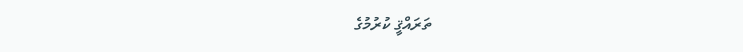ތަރައްޤީ ކުރުމުގެ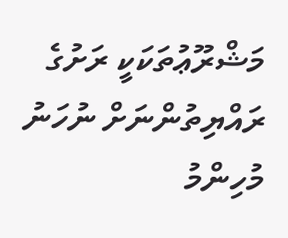މަޝްރޫޢުތަކަކީ ރަށުގެ ރައްޔިތުންނަށް ނުހަނު މުހިންމު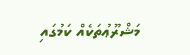މަޝްރޫޢުތަކެއް ކަމުގައި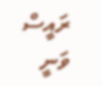ރައީސް ވަނީ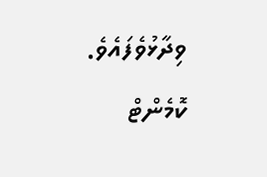ވިދާޅުވެފައެވެ.
ކޮމެންޓް